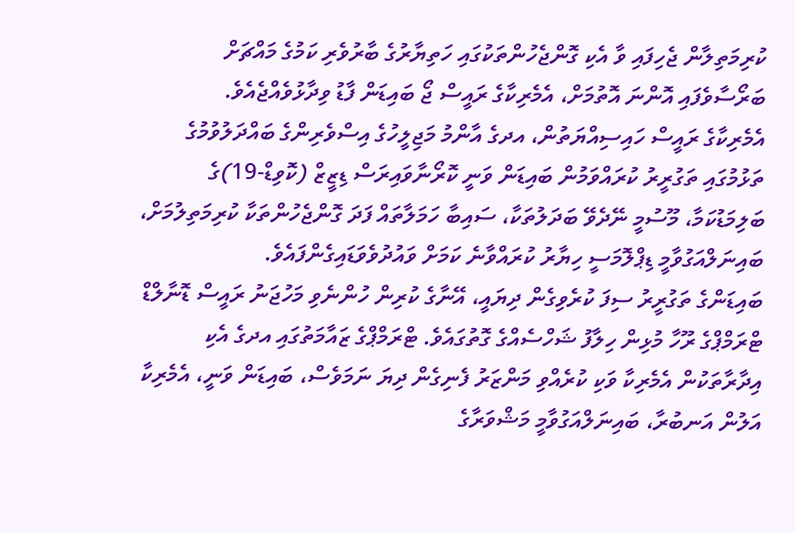ކުރިމަތިލާން ޖެހިފައި ވާ އެކި ގޮންޖެހުންތަކުގައި ހަތިޔާރުގެ ބާރުވެރި ކަމުގެ މައްޗަށް ބަރޯސާވެފައި އޮންނަ އޮތުމަށް، އެމެރިކާގެ ރައީސް ޖޯ ބައިޑަން ފާޑު ވިދާޅުވެއްޖެއެވެ.
އެމެރިކާގެ ރައީސް ހައިސިއްޔަތުން، އދގެ އާންމު މަޖިލީހުގެ އިސްވެރިންގެ ބައްދަލުވުމުގެ ތަޅުމުގައި ތަގުރީރު ކުރައްވަމުން ބައިޑަން ވަނީ ކޮރޯނާވައިރަސް ޑިޒީޒް (ކޮވިޑް-19)ގެ ބަލިމަޑުކަމާ، މޫސުމީ ނޭދެވޭ ބަދަލުތަކާ، ސައިބާ ހަމަލާތައް ފަދަ ގޮންޖެހުންތަކާ ކުރިމަތިލުމަށް، ބައިނަލްއަގުވާމީ ޑިޕްލޮމަސީ ހިޔާރު ކުރައްވާނެ ކަމަށް ވައުދުވެވަޑައިގެންފައެވެ.
ބައިޑަންގެ ތަގުރީރު ސިފަ ކުރެވިގެން ދިޔައީ، އޭނާގެ ކުރިން ހުންނެވި މަހުޖަނު ރައީސް ޑޮނާލްޑް ޓްރަމްޕްގެ ރޫހާ މުޅިން ހިލާފު ޝަހްސެއްގެ ގޮތުގައެވެ. ޓްރަމްޕްގެ ޒައާމަތުގައި އދގެ އެކި އިދާރާތަކުން އެމެރިކާ ވަކި ކުރެއްވި މަންޒަރު ފެނިގެން ދިޔަ ނަމަވެސް، ބައިޑަން ވަނީ، އެމެރިކާ އަލުން އަނބުރާ، ބައިނަލްއަގުވާމީ މަޝްވަރާގެ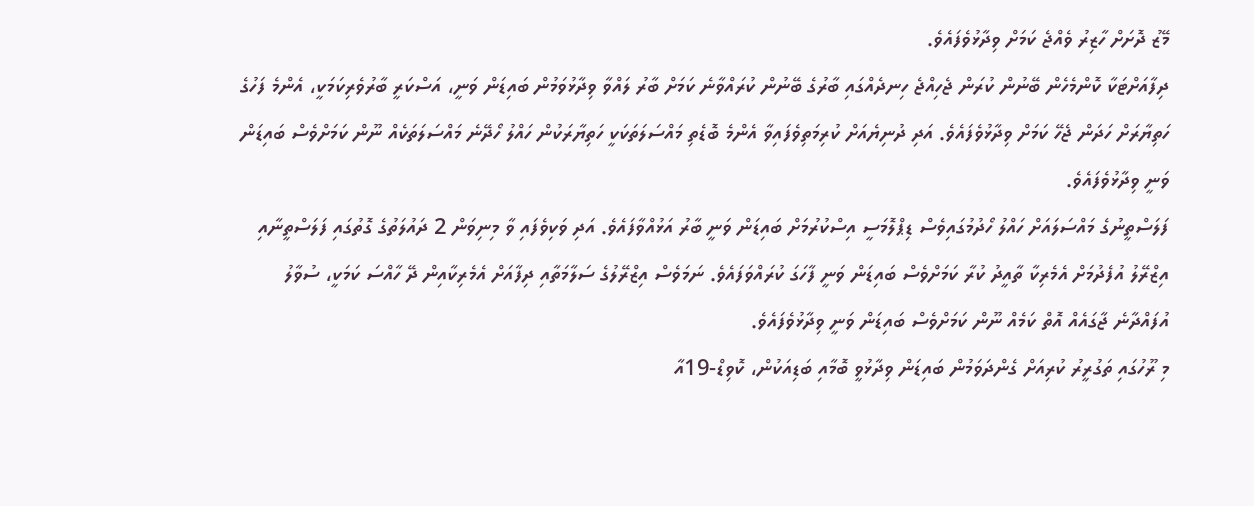މޭޒު ދޮށަށް ހާޒިރު ވެއްޖެ ކަމަށް ވިދާޅުވެފައެވެ.
ދިފާއަށްޓަކާ ކޮންމެހެން ބޭނުން ކުރަން ޖެހިއްޖެ ހިނދެއްގައި ބާރުގެ ބޭނުން ކުރައްވާނެ ކަމަށް ބާރު ލައްވާ ވިދާޅުވަމުން ބައިޑަން ވަނީ، އަސްކަރީ ބާރުވެރިކަމަކީ، އެންމެ ފަހުގެ ހަތިޔާރަށް ހަދަން ޖެހޭ ކަމަށް ވިދާޅުވެފައެވެ. އަދި ދުނިޔެއަށް ކުރިމަތިވެފައިވާ އެންމެ ބޮޑެތި މައްސަލަތަކަކީ ހަތިޔާރަކުން ހައްލު ހޯދޭނެ މައްސަލަތަކެއް ނޫން ކަމަށްވެސް ބައިޑަން ވަނީ ވިދާޅުވެފައެވެ.
ފަލަސްތީނުގެ މައްސަލައަށް ހައްލު ހޯދުމުގައިވެސް ޑިޕްލޮމަސީ އިސްކުރުމަށް ބައިޑަން ވަނީ ބާރު އަޅުއްވާފައެވެ. އަދި ވަކިވެފައި ވާ މިނިވަން 2 ދައުލަތުގެ ގޮތުގައި ފަލަސްތީނާއި އިޒްރޭލު އުފެދުމަށް އެމެރިކާ ތާއީދު ކުރާ ކަމަށްވެސް ބައިޑަން ވަނީ ފާހަގަ ކުރައްވަފައެވެ. ނަމަވެސް އިޒްރޭލުގެ ސަލާމަތާއި ދިފާއަށް އެމެރިކާއިން ދޭ ހާއްސަ ކަމަކީ، ސުވާލު އުފައްދާނެ ޖާގައެއް އޮތް ކަމެއް ނޫން ކަމަށްވެސް ބައިޑަން ވަނީ ވިދާޅުވެފައެވެ.
މި ރޫހުގައި ތަގުރީރު ކުރިއަށް ގެންދަވަމުން ބައިޑަން ވިދާޅުވީ ބޮމާއި ބަޑިއަކުން، ކޮވިޑް-19އާ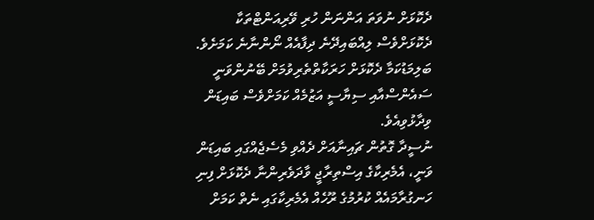ދެކޮޅަށް ނުވަތަ އަންނަން ހުރި ވޭރިއަންޓްތަކާ ދެކޮޅަށްވެސް ލިއްބައިދޭނެ ދިފާއެއް ނޯންނާނެ ކަމަށެވެ. ބަލިމަޑުކަމާ ދެކޮޅަށް ހަރަކާތްތެރިވުމަށް ބޭނުންވަނީ ސައެންސްއާއި ސިޔާސީ އަޒުމެއް ކަމަށްވެސް ބައިޑަން ވިދާޅުވިއެވެ.
ނުސީދާ ގޮތުން ޗައިނާއަށް ދެއްވި މެސެޖެއްގައި ބައިޑަން ވަނީ، އެމެރިކާގެ އިސްތިރާޖީ ވާދަވެރިންނާ ދެކޮޅަށް ފިނި ހަނގުރާމައެއް ކުރުމުގެ ރޫހެއް އެމެރިކާގައި ނެތް ކަމަށް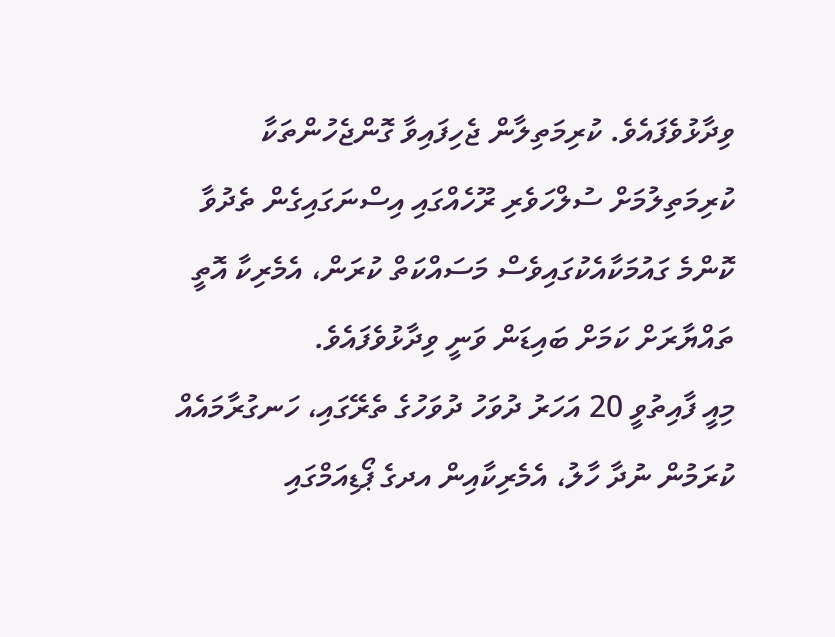ވިދާޅުވެފައެވެ. ކުރިމަތިލާން ޖެހިފައިވާ ގޮންޖެހުންތަކާ ކުރިމަތިލުމަށް ސުލްހަވެރި ރޫހެއްގައި އިސްނަގައިގެން ތެދުވާ ކޮންމެ ގައުމަކާއެކުގައިވެސް މަސައްކަތް ކުރަން، އެމެރިކާ އޮތީ ތައްޔާރަށް ކަމަށް ބައިޑަން ވަނީ ވިދާޅުވެފައެވެ.
މިއީ ފާއިތުވީ 20 އަހަރު ދުވަހު ދުވަހުގެ ތެރޭގައި، ހަނގުރާމައެއް ކުރަމުން ނުދާ ހާލު، އެމެރިކާއިން އދގެ ޕޯޑިއަމްގައި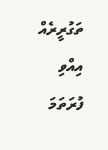ތަގުރީރެއް އިއްވި ފުރަތަމަ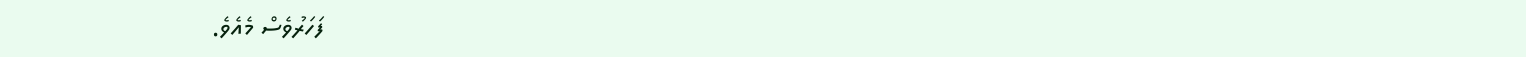ފަހަރުވެސް މެއެވެ.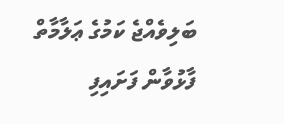ބަލިވެއްޖެ ކަމުގެ ޢަލާމާތް ފާޅުވާން ފަށައިފި